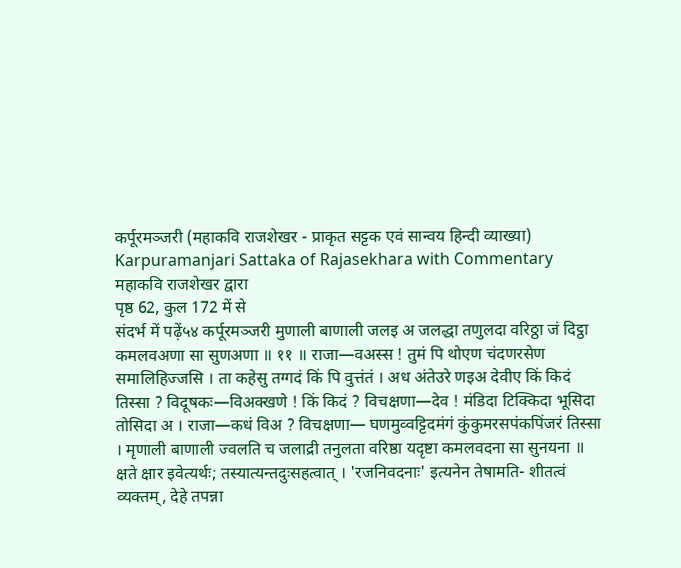कर्पूरमञ्जरी (महाकवि राजशेखर - प्राकृत सट्टक एवं सान्वय हिन्दी व्याख्या)
Karpuramanjari Sattaka of Rajasekhara with Commentary
महाकवि राजशेखर द्वारा
पृष्ठ 62, कुल 172 में से
संदर्भ में पढ़ें५४ कर्पूरमञ्जरी मुणाली बाणाली जलइ अ जलद्धा तणुलदा वरिठ्ठा जं दिट्ठा कमलवअणा सा सुणअणा ॥ ११ ॥ राजा—वअस्स ! तुमं पि थोएण चंदणरसेण समालिहिज्जसि । ता कहेसु तग्गदं किं पि वुत्तंतं । अध अंतेउरे णइअ देवीए किं किदं तिस्सा ? विदूषकः—विअक्खणे ! किं किदं ? विचक्षणा—देव ! मंडिदा टिक्किदा भूसिदा तोसिदा अ । राजा—कधं विअ ? विचक्षणा— घणमुव्वट्टिदमंगं कुंकुमरसपंकपिंजरं तिस्सा । मृणाली बाणाली ज्वलति च जलाद्री तनुलता वरिष्ठा यदृष्टा कमलवदना सा सुनयना ॥ क्षते क्षार इवेत्यर्थः; तस्यात्यन्तदुःसहत्वात् । 'रजनिवदनाः' इत्यनेन तेषामति- शीतत्वं व्यक्तम्, देहे तपन्ना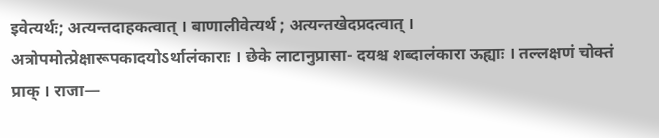इवेत्यर्थः; अत्यन्तदाहकत्वात् । बाणालीवेत्यर्थ ; अत्यन्तखेदप्रदत्वात् । अत्रोपमोत्प्रेक्षारूपकादयोऽर्थालंकाराः । छेके लाटानुप्रासा- दयश्च शब्दालंकारा ऊह्याः । तल्लक्षणं चोक्तं प्राक् । राजा—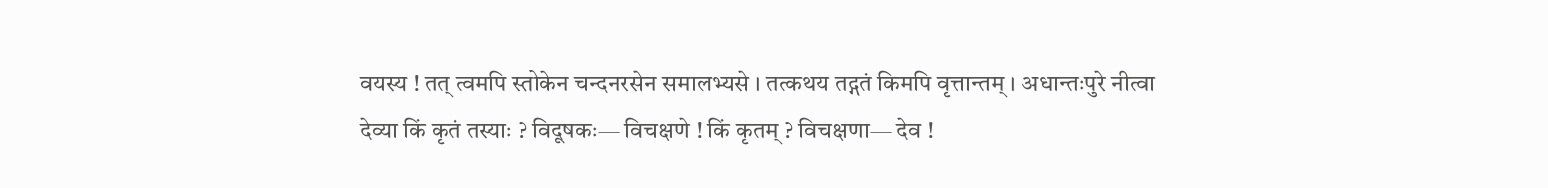वयस्य ! तत् त्वमपि स्तोकेन चन्दनरसेन समालभ्यसे । तत्कथय तद्गतं किमपि वृत्तान्तम् । अधान्तःपुरे नीत्वा देव्या किं कृतं तस्याः ? विदूषकः— विचक्षणे ! किं कृतम् ? विचक्षणा— देव !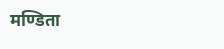मण्डिता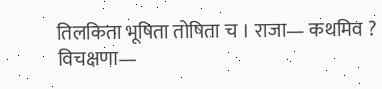तिलकिता भूषिता तोषिता च । राजा— कथमिव ? विचक्षणा—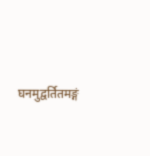घनमुद्वर्तितमङ्गं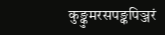कुङ्कुमरसपङ्कपिञ्जरं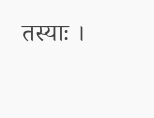तस्याः ।